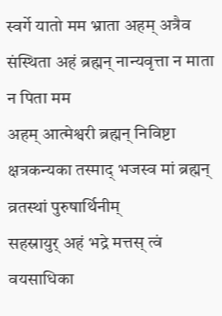स्वर्गे यातो मम भ्राता अहम् अत्रैव संस्थिता अहं ब्रह्मन् नान्यवृत्ता न माता न पिता मम
अहम् आत्मेश्वरी ब्रह्मन् निविष्टा क्षत्रकन्यका तस्माद् भजस्व मां ब्रह्मन् व्रतस्थां पुरुषार्थिनीम्
सहस्रायुर् अहं भद्रे मत्तस् त्वं वयसाधिका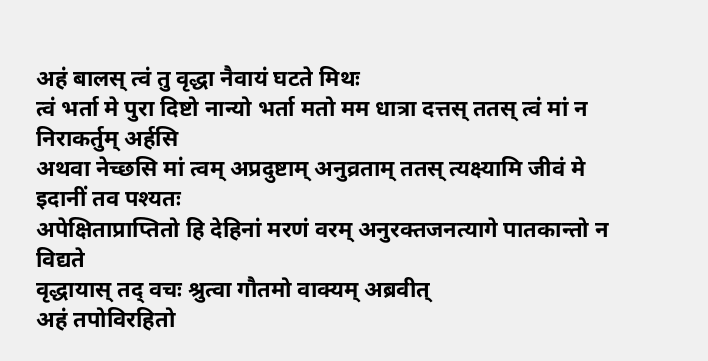अहं बालस् त्वं तु वृद्धा नैवायं घटते मिथः
त्वं भर्ता मे पुरा दिष्टो नान्यो भर्ता मतो मम धात्रा दत्तस् ततस् त्वं मां न निराकर्तुम् अर्हसि
अथवा नेच्छसि मां त्वम् अप्रदुष्टाम् अनुव्रताम् ततस् त्यक्ष्यामि जीवं मे इदानीं तव पश्यतः
अपेक्षिताप्राप्तितो हि देहिनां मरणं वरम् अनुरक्तजनत्यागे पातकान्तो न विद्यते
वृद्धायास् तद् वचः श्रुत्वा गौतमो वाक्यम् अब्रवीत्
अहं तपोविरहितो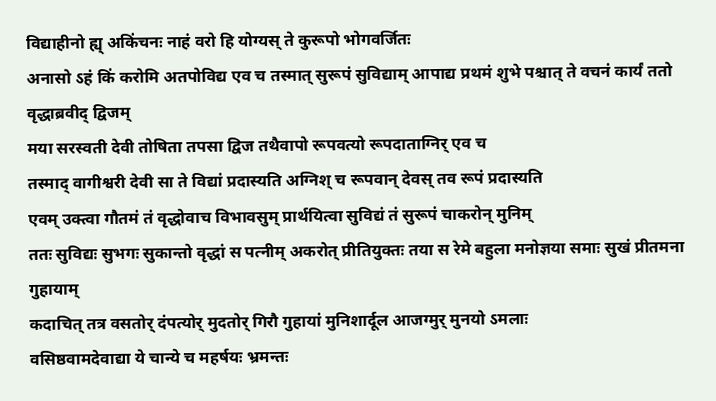विद्याहीनो ह्य् अकिंचनः नाहं वरो हि योग्यस् ते कुरूपो भोगवर्जितः
अनासो ऽहं किं करोमि अतपोविद्य एव च तस्मात् सुरूपं सुविद्याम् आपाद्य प्रथमं शुभे पश्चात् ते वचनं कार्यं ततो वृद्धाब्रवीद् द्विजम्
मया सरस्वती देवी तोषिता तपसा द्विज तथैवापो रूपवत्यो रूपदाताग्निर् एव च
तस्माद् वागीश्वरी देवी सा ते विद्यां प्रदास्यति अग्निश् च रूपवान् देवस् तव रूपं प्रदास्यति
एवम् उक्त्वा गौतमं तं वृद्धोवाच विभावसुम् प्रार्थयित्वा सुविद्यं तं सुरूपं चाकरोन् मुनिम्
ततः सुविद्यः सुभगः सुकान्तो वृद्धां स पत्नीम् अकरोत् प्रीतियुक्तः तया स रेमे बहुला मनोज्ञया समाः सुखं प्रीतमना गुहायाम्
कदाचित् तत्र वसतोर् दंपत्योर् मुदतोर् गिरौ गुहायां मुनिशार्दूल आजग्मुर् मुनयो ऽमलाः
वसिष्ठवामदेवाद्या ये चान्ये च महर्षयः भ्रमन्तः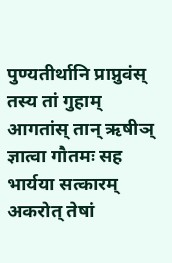पुण्यतीर्थानि प्राप्नुवंस् तस्य तां गुहाम्
आगतांस् तान् ऋषीञ् ज्ञात्वा गौतमः सह भार्यया सत्कारम् अकरोत् तेषां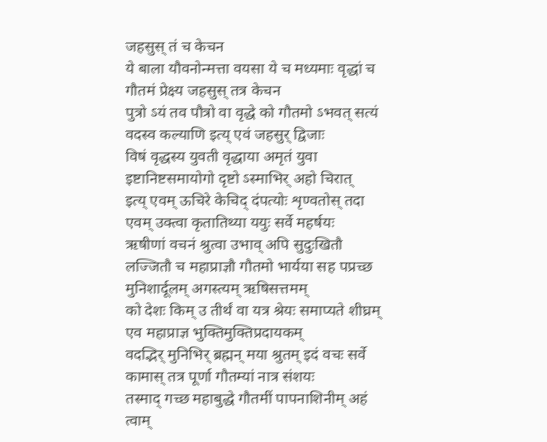जहसुस् तं च केचन
ये बाला यौवनोन्मत्ता वयसा ये च मध्यमाः वृद्धां च गौतमं प्रेक्ष्य जहसुस् तत्र केचन
पुत्रो ऽयं तव पौत्रो वा वृद्धे को गौतमो ऽभवत् सत्यं वदस्व कल्याणि इत्य् एवं जहसुर् द्विजाः
विषं वृद्धस्य युवती वृद्धाया अमृतं युवा इष्टानिष्टसमायोगो दृष्टो ऽस्माभिर् अहो चिरात्
इत्य् एवम् ऊचिरे केचिद् दंपत्योः शृण्वतोस् तदा एवम् उक्त्वा कृतातिथ्या ययुः सर्वे महर्षयः
ऋषीणां वचनं श्रुत्वा उभाव् अपि सुदुःखितौ लज्जितौ च महाप्राज्ञौ गौतमो भार्यया सह पप्रच्छ मुनिशार्दूलम् अगस्त्यम् ऋषिसत्तमम्
को देशः किम् उ तीर्थं वा यत्र श्रेयः समाप्यते शीघ्रम् एव महाप्राज्ञ भुक्तिमुक्तिप्रदायकम्
वदद्भिर् मुनिभिर् ब्रह्मन् मया श्रुतम् इदं वचः सर्वे कामास् तत्र पूर्णा गौतम्यां नात्र संशयः
तस्माद् गच्छ महाबुद्धे गौतमीं पापनाशिनीम् अहं त्वाम्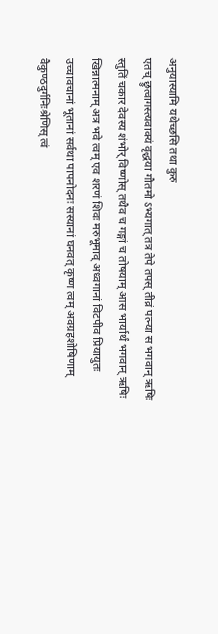अनुयास्यामि यथेच्छसि तथा कुरु
एतच् छ्रुत्वागस्त्यवाक्यं वृद्धया गौतमो ऽभ्यगात् तत्र तेपे तपस् तीव्रं पत्न्या स भगवान् ऋषिः
स्तुतिं चकार देवस्य शंभोर् विष्णोस् तथैव च गङ्गां च तोषयाम् आस भार्यार्थं भगवान् ऋषिः
खिन्नात्मनाम् अत्र भवे त्वम् एव शरणं शिवः मरुभूमाव् अध्वगानां विटपीव प्रियायुतः
उच्चावचानां भूतानां सर्वथा पापनोदनः सस्यानां घनवत् कृष्ण त्वम् अवग्रहशोषिणाम्
वैकुण्ठदुर्गनिःश्रेणिस् त्वं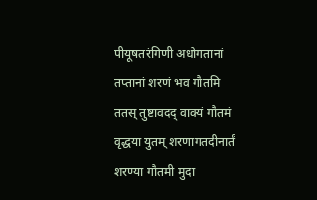पीयूषतरंगिणी अधोगतानां तप्तानां शरणं भव गौतमि
ततस् तुष्टावदद् वाक्यं गौतमं वृद्धया युतम् शरणागतदीनार्तं शरण्या गौतमी मुदा